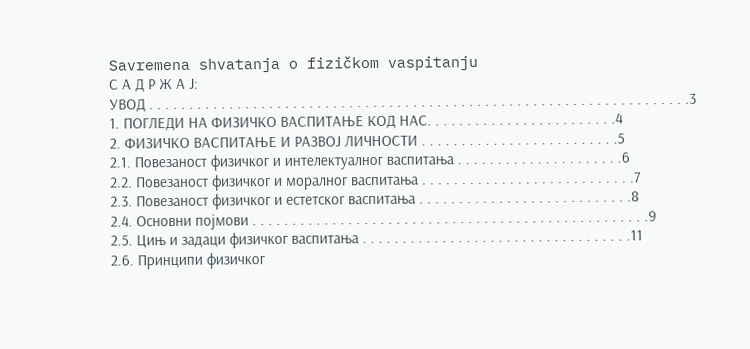Savremena shvatanja o fizičkom vaspitanju
С А Д Р Ж А Ј:
УВОД . . . . . . . . . . . . . . . . . . . . . . . . . . . . . . . . . . . . . . . . . . . . . . . . . . . . . . . . . . . . . . . . . . . .3
1. ПОГЛЕДИ НА ФИЗИЧКО ВАСПИТАЊЕ КОД НАС. . . . . . . . . . . . . . . . . . . . . . . .4
2. ФИЗИЧКО ВАСПИТАЊЕ И РАЗВОЈ ЛИЧНОСТИ . . . . . . . . . . . . . . . . . . . . . . . . .5
2.1. Повезаност физичког и интелектуалног васпитања . . . . . . . . . . . . . . . . . . . . .6
2.2. Повезаност физичког и моралног васпитања . . . . . . . . . . . . . . . . . . . . . . . . . . .7
2.3. Повезаност физичког и естетског васпитања . . . . . . . . . . . . . . . . . . . . . . . . . . .8
2.4. Основни појмови . . . . . . . . . . . . . . . . . . . . . . . . . . . . . . . . . . . . . . . . . . . . . . . . . .9
2.5. Цињ и задаци физичког васпитања . . . . . . . . . . . . . . . . . . . . . . . . . . . . . . . . . .11
2.6. Принципи физичког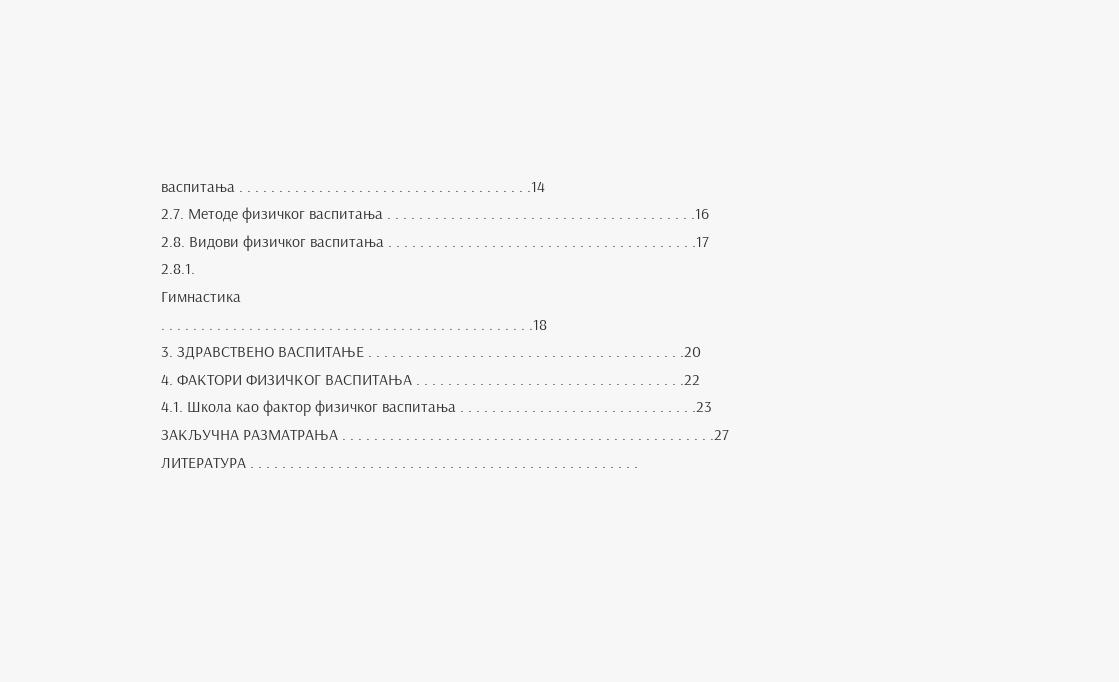васпитања . . . . . . . . . . . . . . . . . . . . . . . . . . . . . . . . . . . . .14
2.7. Методе физичког васпитања . . . . . . . . . . . . . . . . . . . . . . . . . . . . . . . . . . . . . . .16
2.8. Видови физичког васпитања . . . . . . . . . . . . . . . . . . . . . . . . . . . . . . . . . . . . . . .17
2.8.1.
Гимнастика
. . . . . . . . . . . . . . . . . . . . . . . . . . . . . . . . . . . . . . . . . . . . . . .18
3. ЗДРАВСТВЕНО ВАСПИТАЊЕ . . . . . . . . . . . . . . . . . . . . . . . . . . . . . . . . . . . . . . . .20
4. ФАКТОРИ ФИЗИЧКОГ ВАСПИТАЊА . . . . . . . . . . . . . . . . . . . . . . . . . . . . . . . . . .22
4.1. Школа као фактор физичког васпитања . . . . . . . . . . . . . . . . . . . . . . . . . . . . . .23
ЗАКЉУЧНА РАЗМАТРАЊА . . . . . . . . . . . . . . . . . . . . . . . . . . . . . . . . . . . . . . . . . . . . . . .27
ЛИТЕРАТУРА . . . . . . . . . . . . . . . . . . . . . . . . . . . . . . . . . . . . . . . . . . . . . . . . .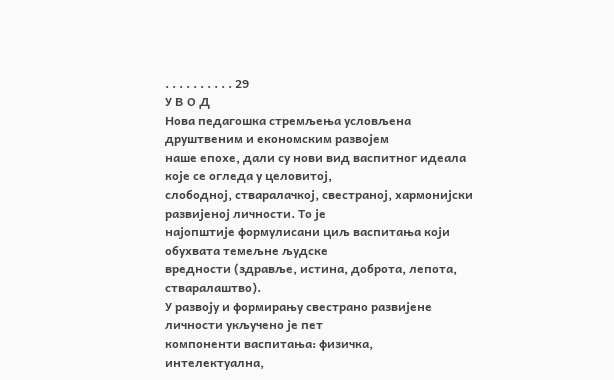. . . . . . . . . . 29
У В О Д
Нова педагошка стремљења условљена друштвеним и економским развојем
наше епохе, дали су нови вид васпитног идеала које се огледа у целовитој,
слободној, стваралачкој, свестраној, хармонијски развијеној личности. То је
најопштије формулисани циљ васпитања који обухвата темељне људске
вредности (здравље, истина, доброта, лепота, стваралаштво).
У развоју и формирању свестрано развијене личности укључено је пет
компоненти васпитања: физичка, интелектуална,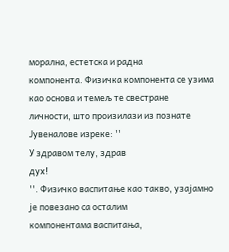морална, естетска и радна
компонента. Физичка компонента се узима као основа и темељ те свестране
личности, што произилази из познате Јувеналове изреке: ''
У здравом телу, здрав
дух!
''. Физичко васпитање као такво, узајамно је повезано са осталим
компонентама васпитања,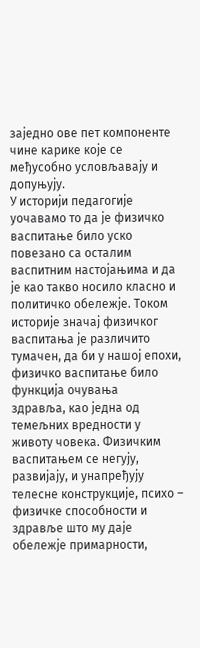заједно ове пет компоненте чине карике које се
међусобно условљавају и допуњују.
У историји педагогије уочавамо то да је физичко васпитање било уско
повезано са осталим васпитним настојањима и да је као такво носило класно и
политичко обележје. Током историје значај физичког васпитања је различито
тумачен, да би у нашој епохи, физичко васпитање било функција очувања
здравља, као једна од темељних вредности у животу човека. Физичким
васпитањем се негују, развијају, и унапређују телесне конструкције, психо –
физичке способности и здравље што му даје обележје примарности,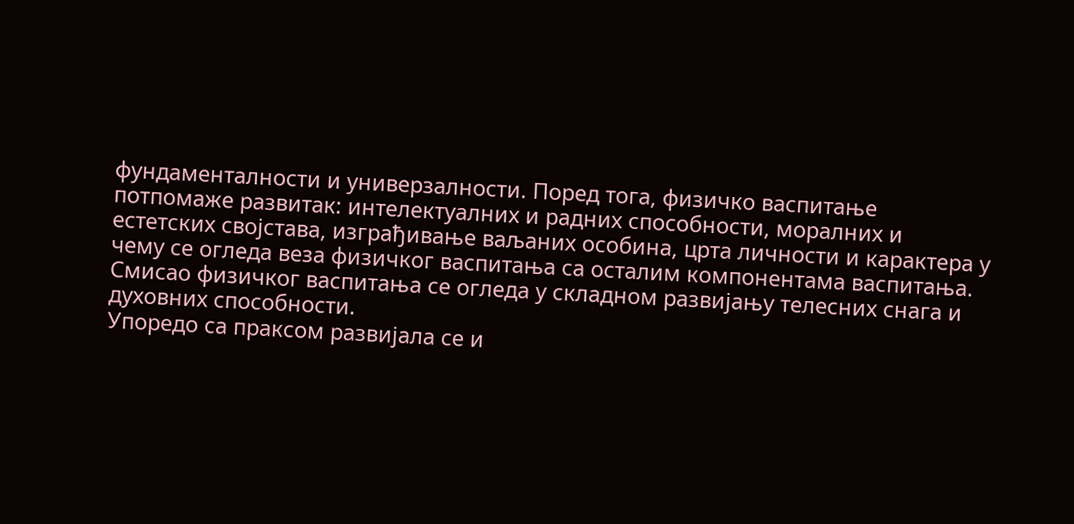фундаменталности и универзалности. Поред тога, физичко васпитање
потпомаже развитак: интелектуалних и радних способности, моралних и
естетских својстава, изграђивање ваљаних особина, црта личности и карактера у
чему се огледа веза физичког васпитања са осталим компонентама васпитања.
Смисао физичког васпитања се огледа у складном развијању телесних снага и
духовних способности.
Упоредо са праксом развијала се и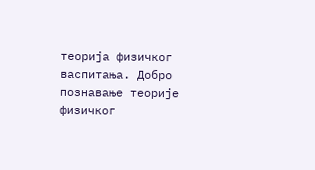теорија физичког васпитања. Добро
познавање теорије физичког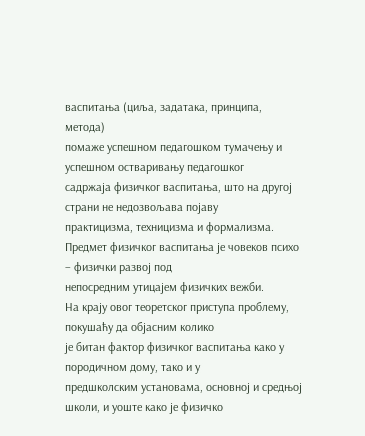васпитања (циља, задатака, принципа, метода)
помаже успешном педагошком тумачењу и успешном остваривању педагошког
садржаја физичког васпитања, што на другој страни не недозвољава појаву
практицизма, техницизма и формализма.
Предмет физичког васпитања је човеков психо – физички развој под
непосредним утицајем физичких вежби.
На крају овог теоретског приступа проблему, покушаћу да објасним колико
је битан фактор физичког васпитања како у породичном дому, тако и у
предшколским установама, основној и средњој школи, и уоште како је физичко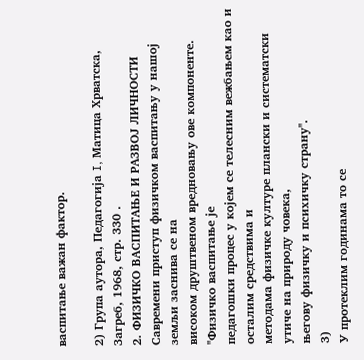васпитање важан фактор.

2) Група аутора, Педагогија I, Матица Хрватска, Загреб, 1968, стр. 330 .
2. ФИЗИЧКО ВАСПИТАЊЕ И РАЗВОЈ ЛИЧНОСТИ
Савремени приступ физичком васпитању у нашој земљи заснива се на
високом друштвеном вредновању ове компоненте. ''Физичко васпитање је
педагошки процес у којем се телесним вежбањем као и осталим средствима и
методама физичке културе плански и систематски утиче на природу човека,
његову физичку и психичку страну''.
3)
У протеклим годинама то се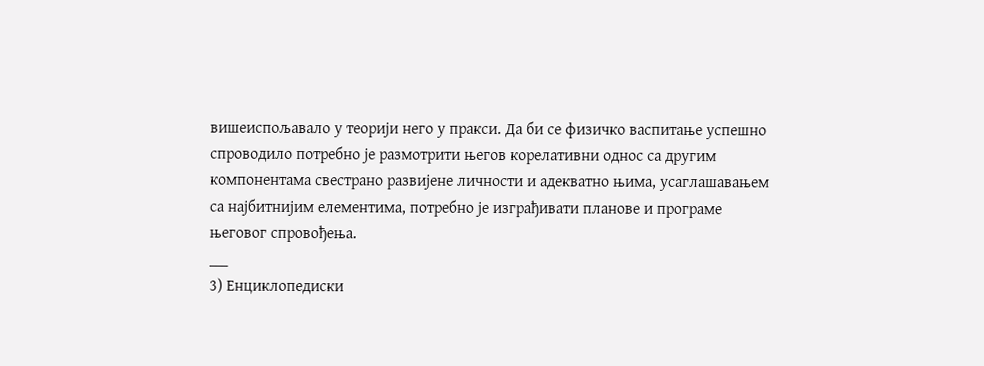вишеиспољавало у теорији него у пракси. Да би се физичко васпитање успешно
спроводило потребно је размотрити његов корелативни однос са другим
компонентама свестрано развијене личности и адекватно њима, усаглашавањем
са најбитнијим елементима, потребно је изграђивати планове и програме
његовог спровођења.
___
3) Енциклопедиски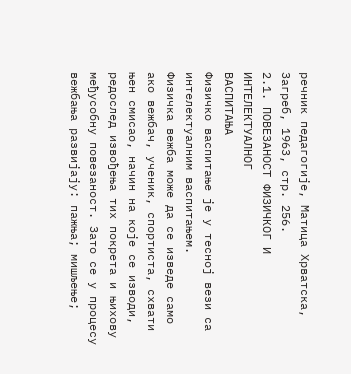речник педагогије, Матица Хрватска, Загреб, 1963, стр. 256.
2.1. ПОВЕЗАНОСТ ФИЗИЧКОГ И ИНТЕЛЕКТУАЛНОГ
ВАСПИТАЊА
Физичко васпитање је у тесној вези са интелектуалним васпитањем.
Физичка вежба може да се изведе само ако вежбач, ученик, спортиста, схвати
њен смисао, начин на које се изводи, редослед извођења тих покрета и њихову
међусобну повезаност. Зато се у процесу вежбања развијају: пажња; мишљење;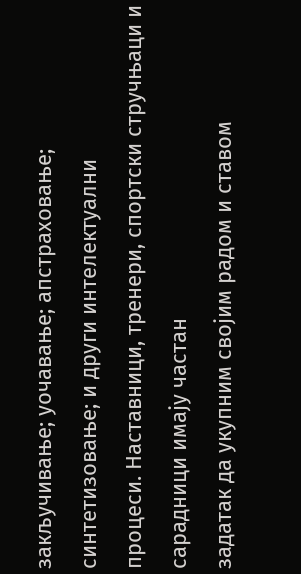закључивање; уочавање; апстраховање; синтетизовање; и други интелектуални
процеси. Наставници, тренери, спортски стручњаци и сарадници имају частан
задатак да укупним својим радом и ставом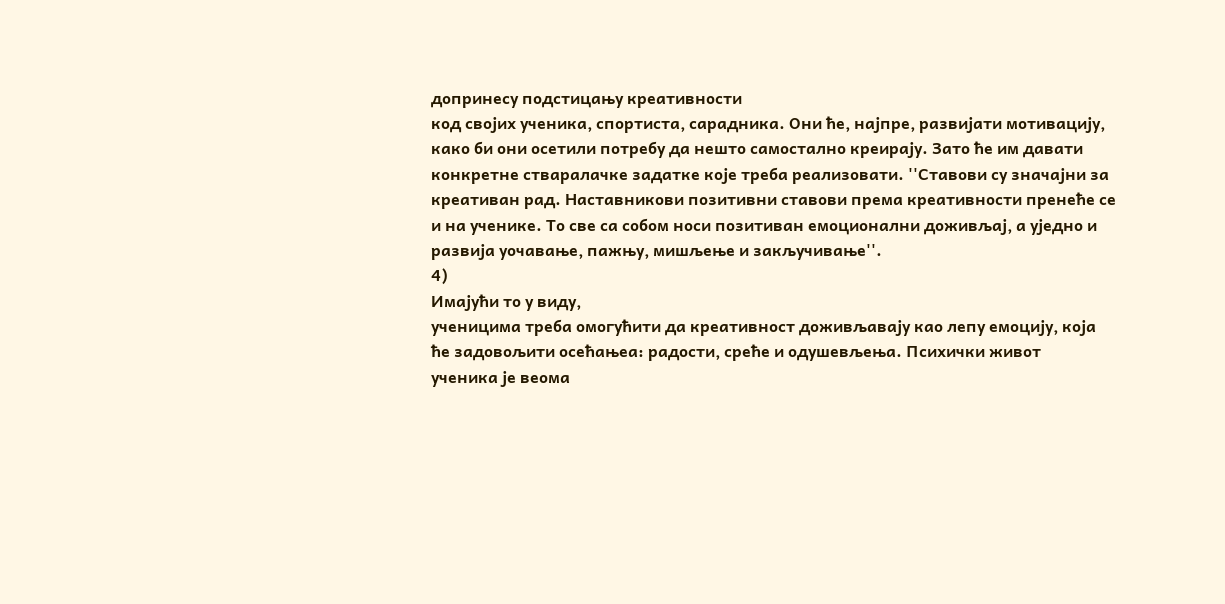допринесу подстицању креативности
код својих ученика, спортиста, сарадника. Они ће, најпре, развијати мотивацију,
како би они осетили потребу да нешто самостално креирају. Зато ће им давати
конкретне стваралачке задатке које треба реализовати. ''Ставови су значајни за
креативан рад. Наставникови позитивни ставови према креативности пренеће се
и на ученике. То све са собом носи позитиван емоционални доживљај, а уједно и
развија уочавање, пажњу, мишљење и закључивање''.
4)
Имајући то у виду,
ученицима треба омогућити да креативност доживљавају као лепу емоцију, која
ће задовољити осећањеа: радости, среће и одушевљења. Психички живот
ученика је веома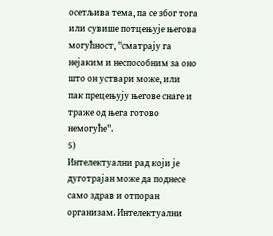осетљива тема, па се због тога или сувише потцењује његова
могућност, ''сматрају га нејаким и неспособним за оно што он уствари може, или
пак прецењују његове снаге и траже од њега готово немогуће''.
5)
Интелектуални рад који је дуготрајан може да поднесе само здрав и отпоран
организам. Интелектуални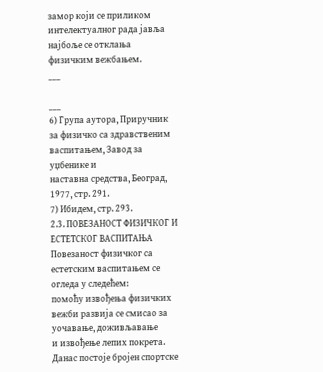замор који се приликом интелектуалног рада јавља
најбоље се отклања физичким вежбањем.
___

___
6) Група аутора, Приручник за физичко са здравственим васпитањем, Завод за уџбенике и
наставна средства, Београд, 1977, стр. 291.
7) Ибидем, стр. 293.
2.3. ПОВЕЗАНОСТ ФИЗИЧКОГ И ЕСТЕТСКОГ ВАСПИТАЊА
Повезаност физичког са естетским васпитањем се огледа у следећем:
помоћу извођења физичких вежби развија се смисао за уочавање, доживљавање
и извођење лепих покрета.
Данас постоје бројен спортске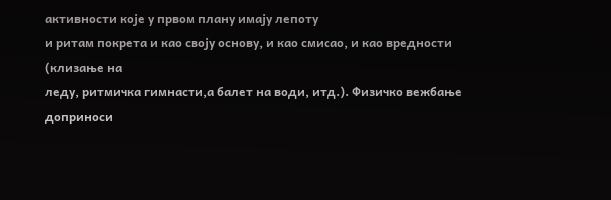активности које у првом плану имају лепоту
и ритам покрета и као своју основу, и као смисао, и као вредности (клизање на
леду, ритмичка гимнасти,а балет на води, итд.). Физичко вежбање доприноси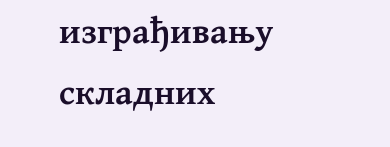изграђивању складних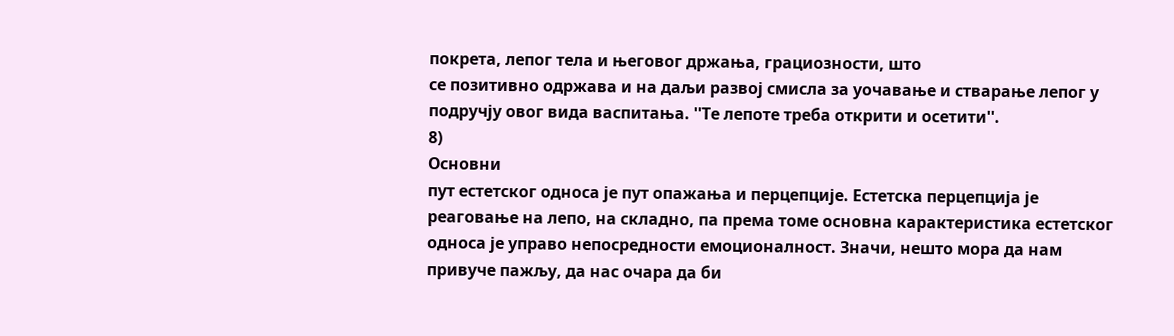покрета, лепог тела и његовог држања, грациозности, што
се позитивно одржава и на даљи развој смисла за уочавање и стварање лепог у
подручју овог вида васпитања. ''Те лепоте треба открити и осетити''.
8)
Основни
пут естетског односа је пут опажања и перцепције. Естетска перцепција је
реаговање на лепо, на складно, па према томе основна карактеристика естетског
односа је управо непосредности емоционалност. Значи, нешто мора да нам
привуче пажљу, да нас очара да би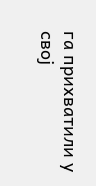га прихватили у свој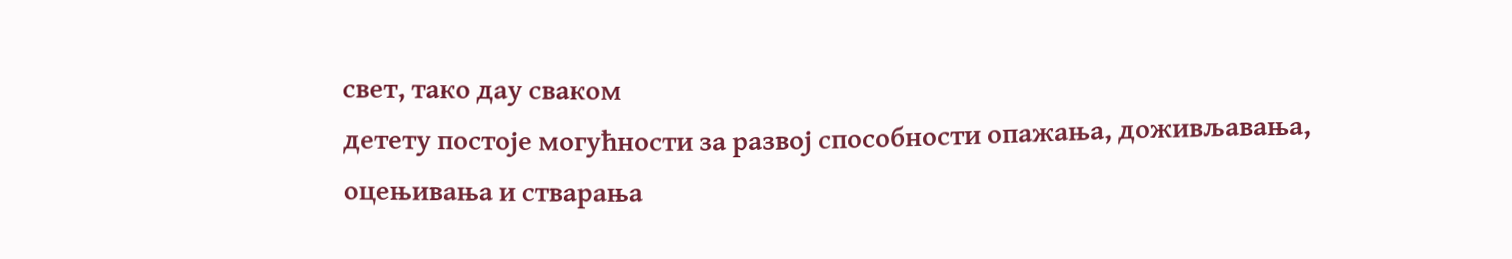свет, тако дау сваком
детету постоје могућности за развој способности опажања, доживљавања,
оцењивања и стварања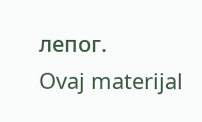лепог.
Ovaj materijal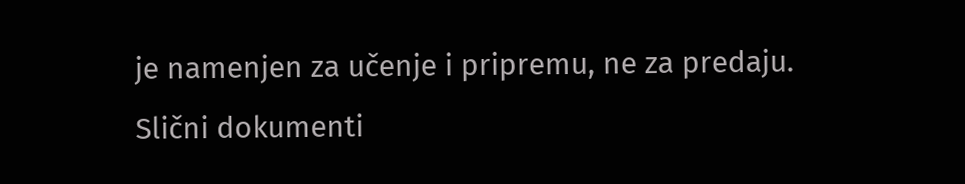je namenjen za učenje i pripremu, ne za predaju.
Slični dokumenti